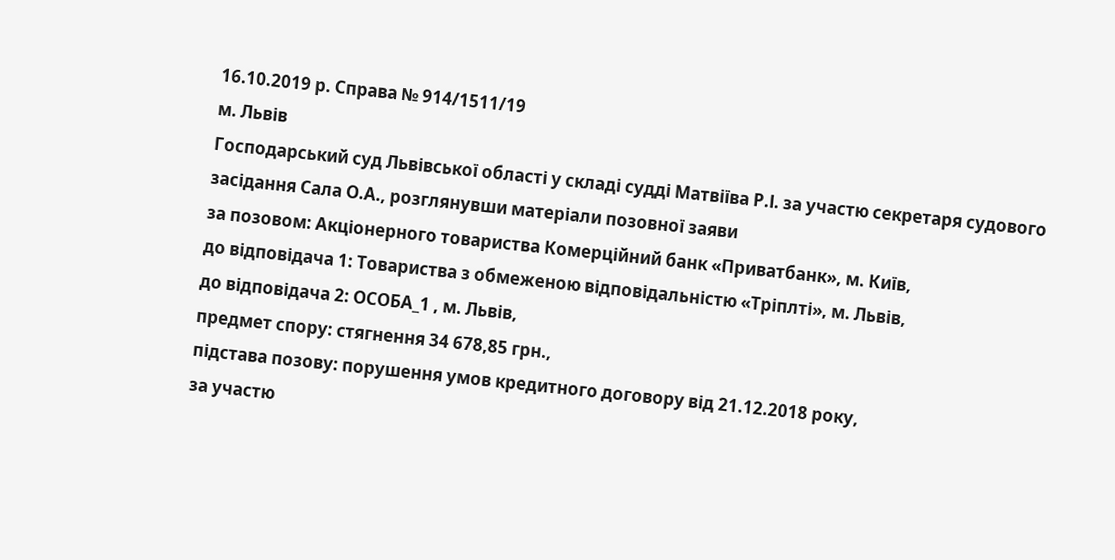16.10.2019 р. Справа № 914/1511/19
м. Львів
Господарський суд Львівської області у складі судді Матвіїва Р.І. за участю секретаря судового засідання Сала О.А., розглянувши матеріали позовної заяви
за позовом: Акціонерного товариства Комерційний банк «Приватбанк», м. Київ,
до відповідача 1: Товариства з обмеженою відповідальністю «Тріплті», м. Львів,
до відповідача 2: ОСОБА_1 , м. Львів,
предмет спору: стягнення 34 678,85 грн.,
підстава позову: порушення умов кредитного договору від 21.12.2018 року,
за участю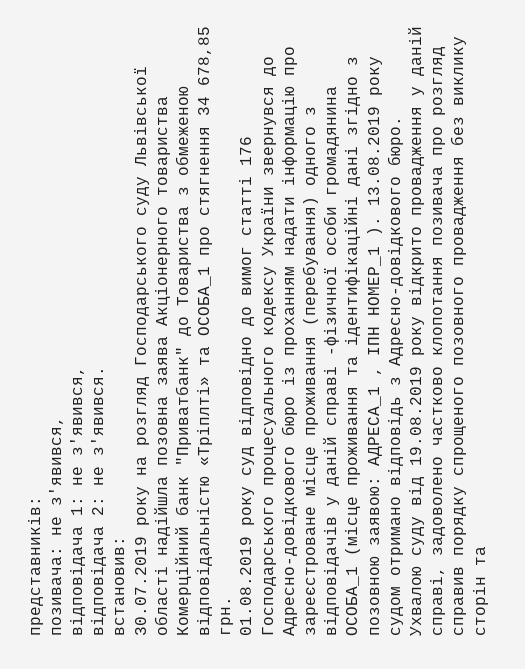представників:
позивача: не з'явився,
відповідача 1: не з'явився,
відповідача 2: не з'явився.
встановив:
30.07.2019 року на розгляд Господарського суду Львівської області надійшла позовна заява Акціонерного товариства Комерційний банк "Приватбанк" до Товариства з обмеженою відповідальністю «Тріплті» та ОСОБА_1 про стягнення 34 678,85 грн.
01.08.2019 року суд відповідно до вимог статті 176 Господарського процесуального кодексу України звернувся до Адресно-довідкового бюро із проханням надати інформацію про зареєстроване місце проживання (перебування) одного з відповідачів у даній справі -фізичної особи громадянина ОСОБА_1 (місце проживання та ідентифікаційні дані згідно з позовною заявою: АДРЕСА_1 , ІПН НОМЕР_1 ). 13.08.2019 року судом отримано відповідь з Адресно-довідкового бюро.
Ухвалою суду від 19.08.2019 року відкрито провадження у даній справі, задоволено частково клопотання позивача про розгляд справив порядку спрощеного позовного провадження без виклику сторін та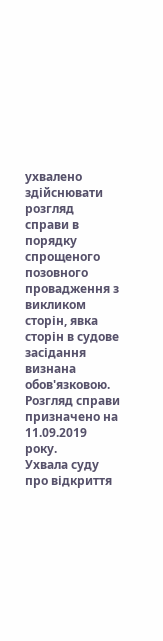ухвалено здійснювати розгляд справи в порядку спрощеного позовного провадження з викликом сторін, явка сторін в судове засідання визнана обов'язковою. Розгляд справи призначено на 11.09.2019 року.
Ухвала суду про відкриття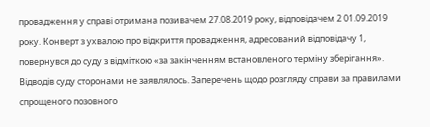провадження у справі отримана позивачем 27.08.2019 року, відповідачем 2 01.09.2019 року. Конверт з ухвалою про відкриття провадження, адресований відповідачу 1, повернувся до суду з відміткою «за закінченням встановленого терміну зберігання».
Відводів суду сторонами не заявлялось. Заперечень щодо розгляду справи за правилами спрощеного позовного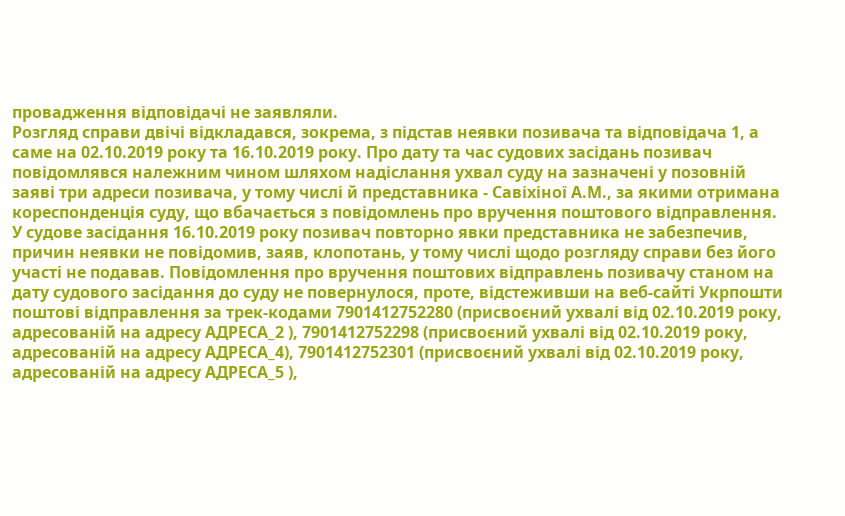провадження відповідачі не заявляли.
Розгляд справи двічі відкладався, зокрема, з підстав неявки позивача та відповідача 1, а саме на 02.10.2019 року та 16.10.2019 року. Про дату та час судових засідань позивач повідомлявся належним чином шляхом надіслання ухвал суду на зазначені у позовній заяві три адреси позивача, у тому числі й представника - Савіхіної А.М., за якими отримана кореспонденція суду, що вбачається з повідомлень про вручення поштового відправлення.
У судове засідання 16.10.2019 року позивач повторно явки представника не забезпечив, причин неявки не повідомив, заяв, клопотань, у тому числі щодо розгляду справи без його участі не подавав. Повідомлення про вручення поштових відправлень позивачу станом на дату судового засідання до суду не повернулося, проте, відстеживши на веб-сайті Укрпошти поштові відправлення за трек-кодами 7901412752280 (присвоєний ухвалі від 02.10.2019 року, адресованій на адресу АДРЕСА_2 ), 7901412752298 (присвоєний ухвалі від 02.10.2019 року, адресованій на адресу АДРЕСА_4), 7901412752301 (присвоєний ухвалі від 02.10.2019 року, адресованій на адресу АДРЕСА_5 ),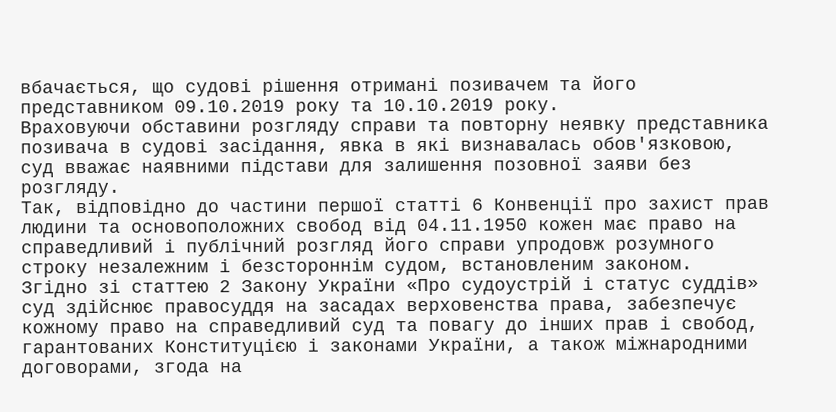вбачається, що судові рішення отримані позивачем та його представником 09.10.2019 року та 10.10.2019 року.
Враховуючи обставини розгляду справи та повторну неявку представника позивача в судові засідання, явка в які визнавалась обов'язковою, суд вважає наявними підстави для залишення позовної заяви без розгляду.
Так, відповідно до частини першої статті 6 Конвенції про захист прав людини та основоположних свобод від 04.11.1950 кожен має право на справедливий і публічний розгляд його справи упродовж розумного строку незалежним і безстороннім судом, встановленим законом.
Згідно зі статтею 2 Закону України «Про судоустрій і статус суддів» суд здійснює правосуддя на засадах верховенства права, забезпечує кожному право на справедливий суд та повагу до інших прав і свобод, гарантованих Конституцією і законами України, а також міжнародними договорами, згода на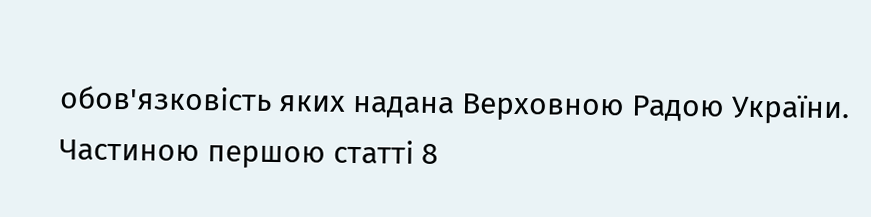обов'язковість яких надана Верховною Радою України.
Частиною першою статті 8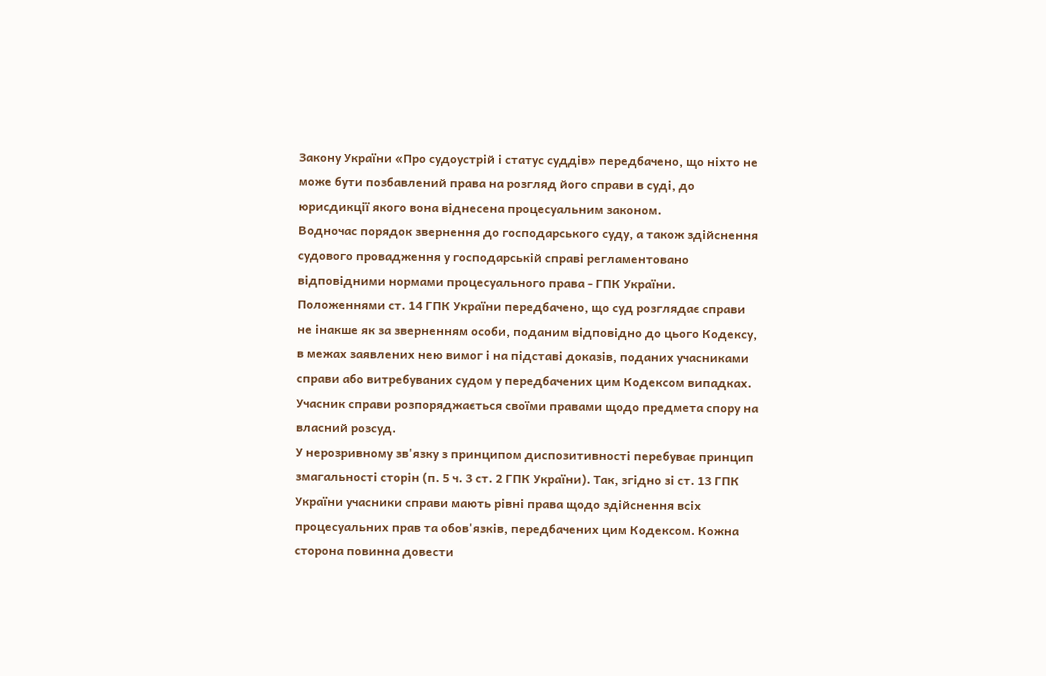Закону України «Про судоустрій і статус суддів» передбачено, що ніхто не може бути позбавлений права на розгляд його справи в суді, до юрисдикції якого вона віднесена процесуальним законом.
Водночас порядок звернення до господарського суду, а також здійснення судового провадження у господарській справі регламентовано відповідними нормами процесуального права - ГПК України.
Положеннями ст. 14 ГПК України передбачено, що суд розглядає справи не інакше як за зверненням особи, поданим відповідно до цього Кодексу, в межах заявлених нею вимог і на підставі доказів, поданих учасниками справи або витребуваних судом у передбачених цим Кодексом випадках. Учасник справи розпоряджається своїми правами щодо предмета спору на власний розсуд.
У нерозривному зв'язку з принципом диспозитивності перебуває принцип змагальності сторін (п. 5 ч. 3 ст. 2 ГПК України). Так, згідно зі ст. 13 ГПК України учасники справи мають рівні права щодо здійснення всіх процесуальних прав та обов'язків, передбачених цим Кодексом. Кожна сторона повинна довести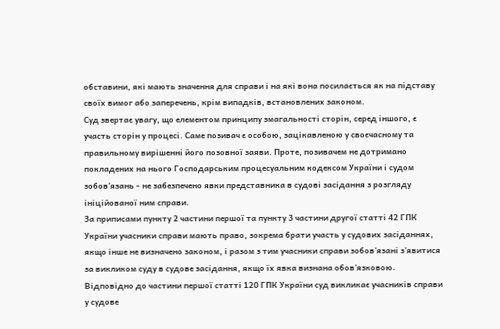обставини, які мають значення для справи і на які вона посилається як на підставу своїх вимог або заперечень, крім випадків, встановлених законом.
Суд звертає увагу, що елементом принципу змагальності сторін, серед іншого, є участь сторін у процесі. Саме позивач є особою, зацікавленою у своєчасному та правильному вирішенні його позовної заяви. Проте, позивачем не дотримано покладених на нього Господарським процесуальним кодексом України і судом зобов'язань - не забезпечено явки представника в судові засідання з розгляду ініційованої ним справи.
За приписами пункту 2 частини першої та пункту 3 частини другої статті 42 ГПК України учасники справи мають право, зокрема брати участь у судових засіданнях, якщо інше не визначено законом, і разом з тим учасники справи зобов'язані з'явитися за викликом суду в судове засідання, якщо їх явка визнана обов'язковою.
Відповідно до частини першої статті 120 ГПК України суд викликає учасників справи у судове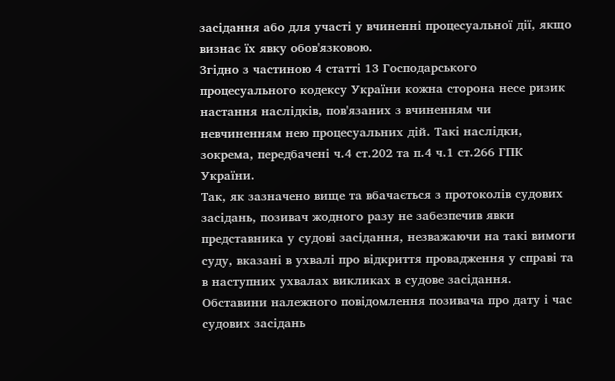засідання або для участі у вчиненні процесуальної дії, якщо визнає їх явку обов'язковою.
Згідно з частиною 4 статті 13 Господарського процесуального кодексу України кожна сторона несе ризик настання наслідків, пов'язаних з вчиненням чи невчиненням нею процесуальних дій. Такі наслідки, зокрема, передбачені ч.4 ст.202 та п.4 ч.1 ст.266 ГПК України.
Так, як зазначено вище та вбачається з протоколів судових засідань, позивач жодного разу не забезпечив явки представника у судові засідання, незважаючи на такі вимоги суду, вказані в ухвалі про відкриття провадження у справі та в наступних ухвалах викликах в судове засідання. Обставини належного повідомлення позивача про дату і час судових засідань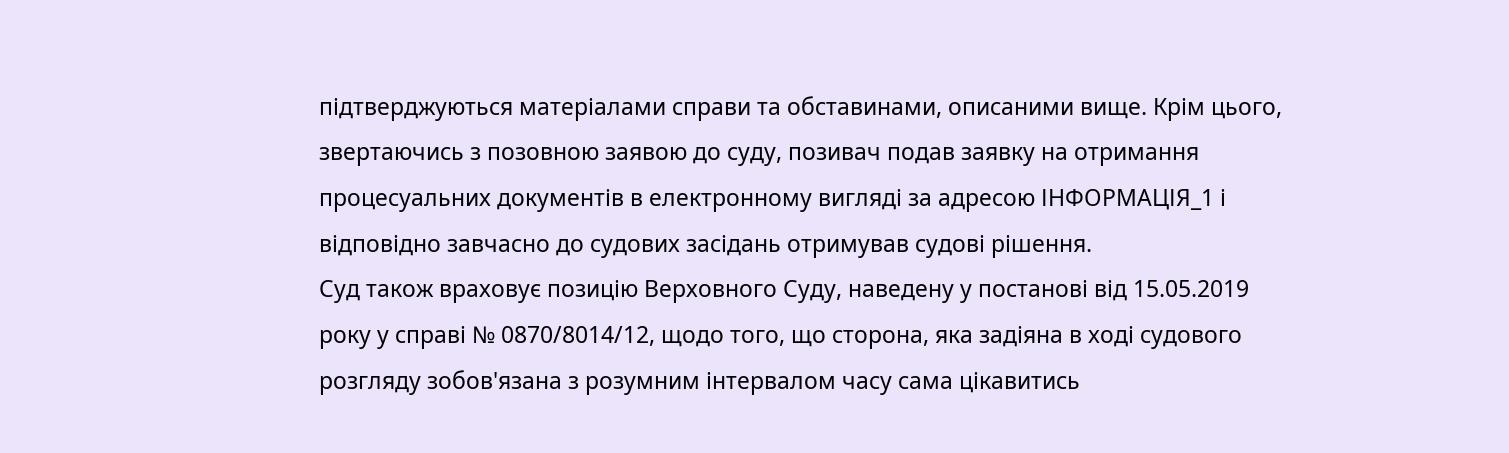підтверджуються матеріалами справи та обставинами, описаними вище. Крім цього, звертаючись з позовною заявою до суду, позивач подав заявку на отримання процесуальних документів в електронному вигляді за адресою ІНФОРМАЦІЯ_1 і відповідно завчасно до судових засідань отримував судові рішення.
Суд також враховує позицію Верховного Суду, наведену у постанові від 15.05.2019 року у справі № 0870/8014/12, щодо того, що сторона, яка задіяна в ході судового розгляду зобов'язана з розумним інтервалом часу сама цікавитись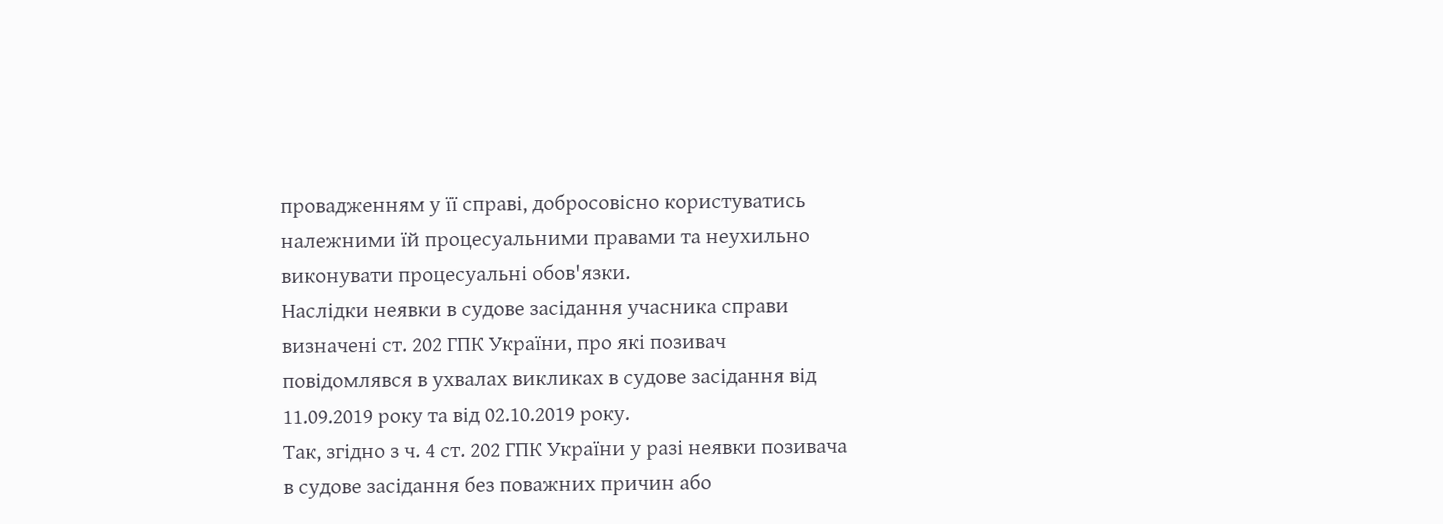провадженням у її справі, добросовісно користуватись належними їй процесуальними правами та неухильно виконувати процесуальні обов'язки.
Наслідки неявки в судове засідання учасника справи визначені ст. 202 ГПК України, про які позивач повідомлявся в ухвалах викликах в судове засідання від 11.09.2019 року та від 02.10.2019 року.
Так, згідно з ч. 4 ст. 202 ГПК України у разі неявки позивача в судове засідання без поважних причин або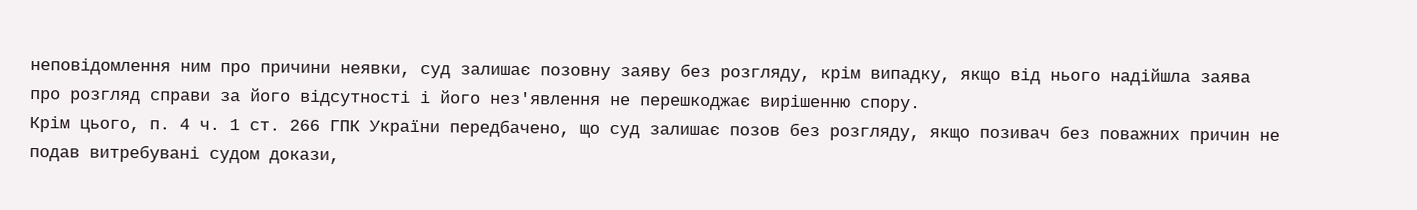неповідомлення ним про причини неявки, суд залишає позовну заяву без розгляду, крім випадку, якщо від нього надійшла заява про розгляд справи за його відсутності і його нез'явлення не перешкоджає вирішенню спору.
Крім цього, п. 4 ч. 1 ст. 266 ГПК України передбачено, що суд залишає позов без розгляду, якщо позивач без поважних причин не подав витребувані судом докази,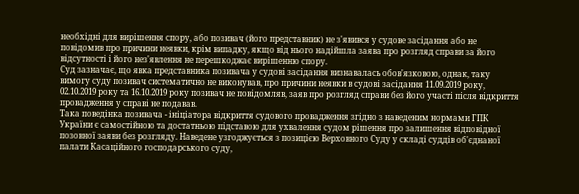необхідні для вирішення спору, або позивач (його представник) не з'явився у судове засідання або не повідомив про причини неявки, крім випадку, якщо від нього надійшла заява про розгляд справи за його відсутності і його нез'явлення не перешкоджає вирішенню спору.
Суд зазначає, що явка представника позивача у судові засідання визнавалась обов'язковою, однак, таку вимогу суду позивач систематично не виконував, про причини неявки в судові засідання 11.09.2019 року, 02.10.2019 року та 16.10.2019 року позивач не повідомляв, заяв про розгляд справи без його участі після відкриття провадження у справі не подавав.
Така поведінка позивача - ініціатора відкриття судового провадження згідно з наведеним нормами ГПК України є самостійною та достатньою підставою для ухвалення судом рішення про залишення відповідної позовної заяви без розгляду. Наведене узгоджується з позицією Верховного Суду у складі суддів об'єднаної палати Касаційного господарського суду,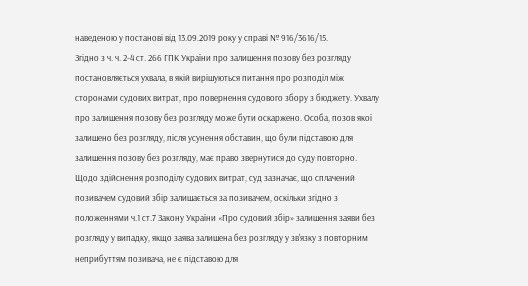наведеною у постанові від 13.09.2019 року у справі № 916/3616/15.
Згідно з ч. ч. 2-4 ст. 266 ГПК України про залишення позову без розгляду постановляється ухвала, в якій вирішуються питання про розподіл між сторонами судових витрат, про повернення судового збору з бюджету. Ухвалу про залишення позову без розгляду може бути оскаржено. Особа, позов якої залишено без розгляду, після усунення обставин, що були підставою для залишення позову без розгляду, має право звернутися до суду повторно.
Щодо здійснення розподілу судових витрат, суд зазначає, що сплачений позивачем судовий збір залишається за позивачем, оскільки згідно з положеннями ч.1 ст.7 Закону України «Про судовий збір» залишення заяви без розгляду у випадку, якщо заява залишена без розгляду у зв'язку з повторним неприбуттям позивача, не є підставою для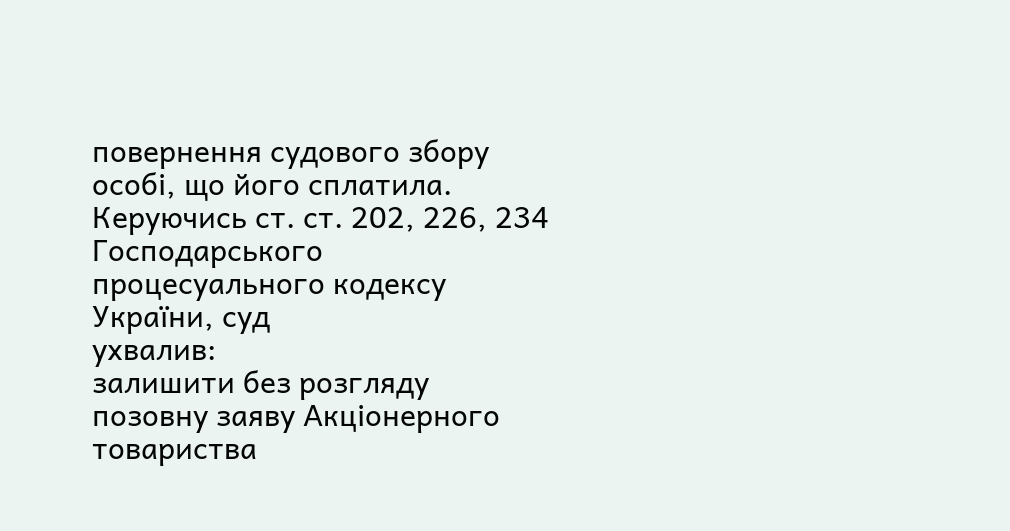повернення судового збору особі, що його сплатила.
Керуючись ст. ст. 202, 226, 234 Господарського процесуального кодексу України, суд
ухвалив:
залишити без розгляду позовну заяву Акціонерного товариства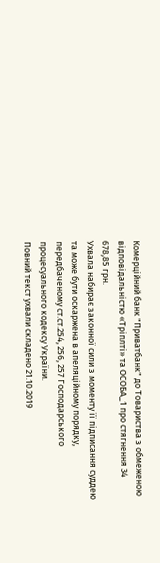Комерційний банк "Приватбанк" до Товариства з обмеженою відповідальністю «Тріплті» та ОСОБА_1 про стягнення 34 678,85 грн.
Ухвала набирає законної сили з моменту її підписання суддею та може бути оскаржена в апеляційному порядку, передбаченому ст.ст.254, 256, 257 Господарського процесуального кодексу України.
Повний текст ухвали складено 21.10.2019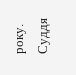року.
Суддя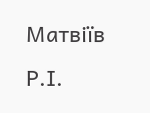Матвіїв Р.І.